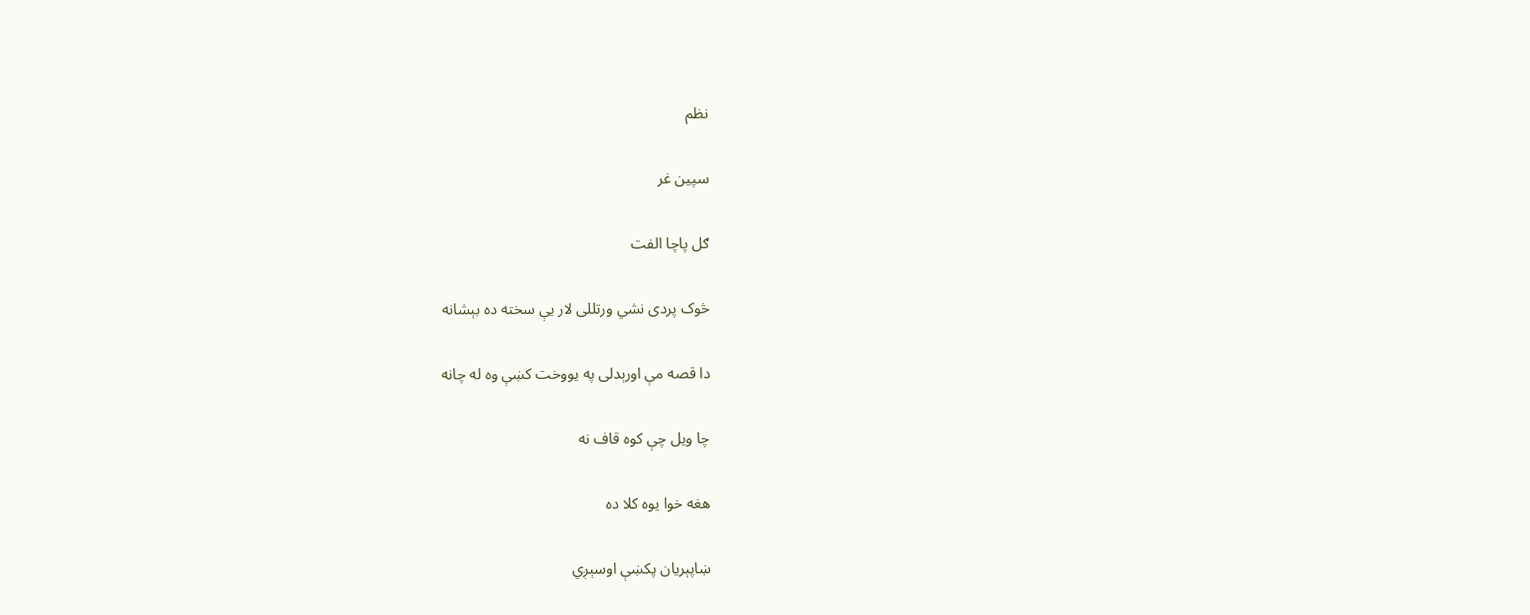نظم

سپين غر

ګل پاچا الفت

څوک پردی نشي ورتللی لار يې سخته ده بېشانه

دا قصه مې اورېدلی په يووخت کښې وه له چانه

چا ويل چې کوه قاف نه

هغه خوا يوه کلا ده

ښاپېريان پکښې اوسېږي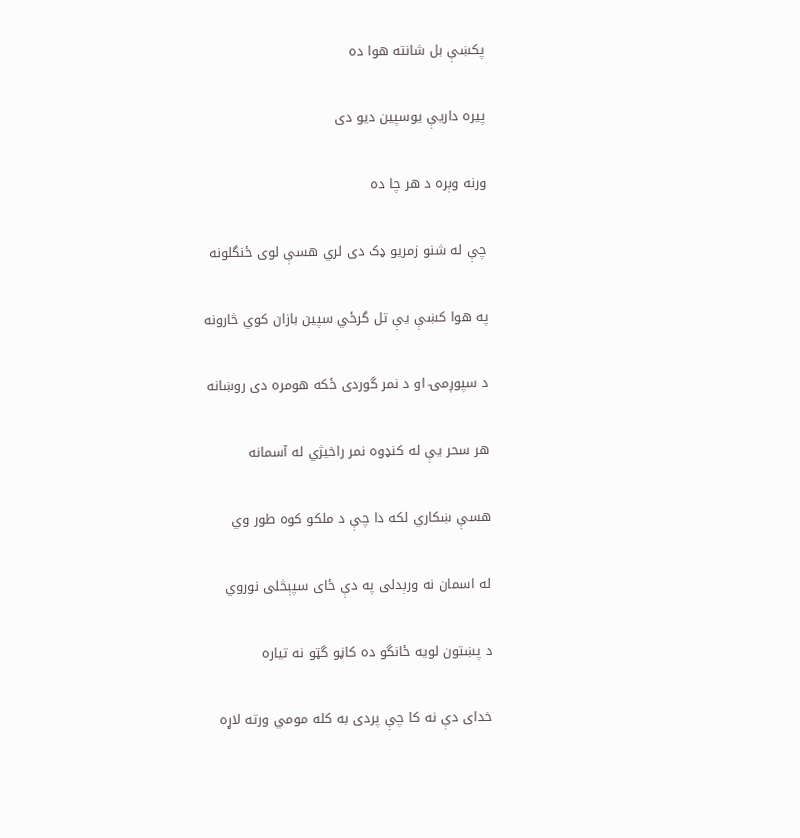پکښې بل شانته هوا ده

پيره داريې يوسپين ديو دی

ورنه وېره د هر چا ده

چې له شنو زمريو ډک دی لري هسې لوی ځنگلونه

په هوا کښې يې تل گرځي سپين بازان کوي څارونه

د سپوږمۍ او د نمر گوردی ځکه هومره دی روښانه

هر سحر يې له کنډوه نمر راخيژي له آسمانه

هسې ښکاري لکه دا چې د ملکو کوه طور وي

له اسمان نه ورېدلی په دې ځای سپېڅلی نوروي

د پښتون لويه ځانگو ده کاڼو گټو نه تياره

خدای دې نه کا چې پردی به کله مومي ورته لاړه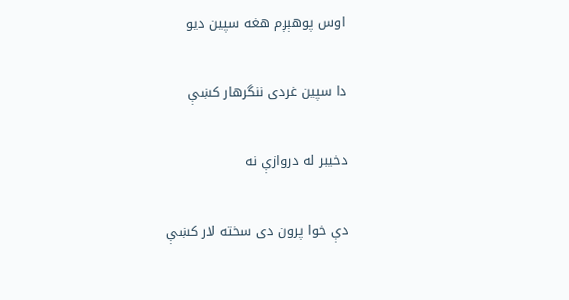اوس پوهېږم هغه سپين ديو

دا سپين غردی ننگرهار کښې

دخيبر له دروازې نه

دې خوا پرون دی سخته لار کښې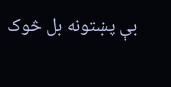بې پښتونه بل څوک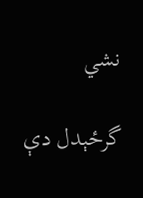نشي

گرځېدل دې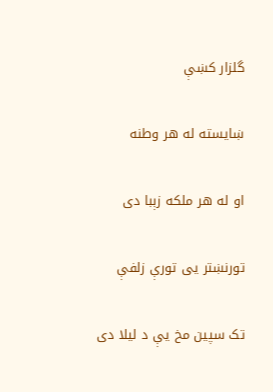گلزار کښې

ښايسته له هر وطنه

او له هر ملکه زېبا دی

تورنښتر يی تورې زلفې

تک سپين مخ يې د ليلا دی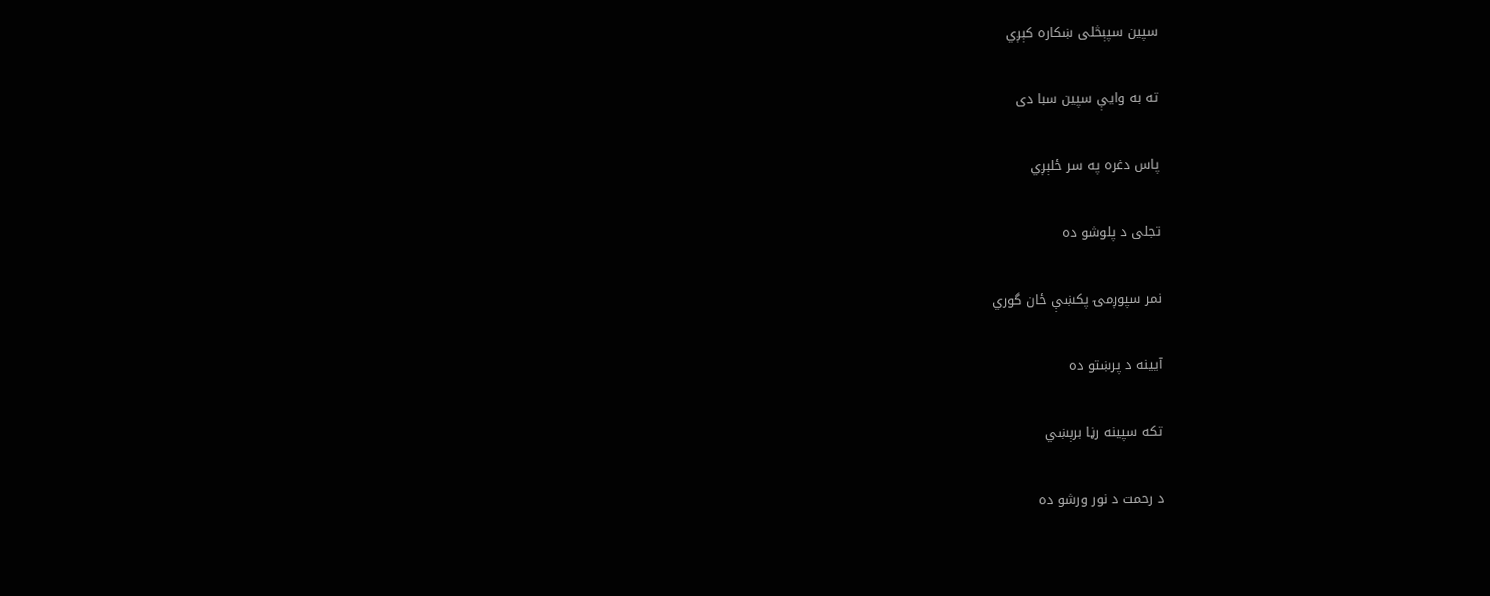سپين سپېڅلی ښکاره کېږي

ته به وايې سپين سبا دی

پاس دغره په سر ځلېږي

تجلی د پلوشو ده

نمر سپوږمۍ پکښې ځان گوري

آيينه د پرښتو ده

تکه سپينه رڼا برېښي

د رحمت د نور ورشو ده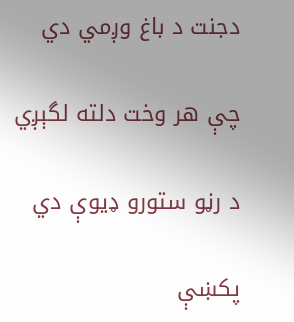دجنت د باغ وږمي دي

چې هر وخت دلته لگېږي

د رڼو ستورو ډيوې دي

پکښې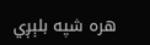هره شپه بلېږي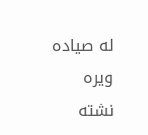له صياده ويره نشته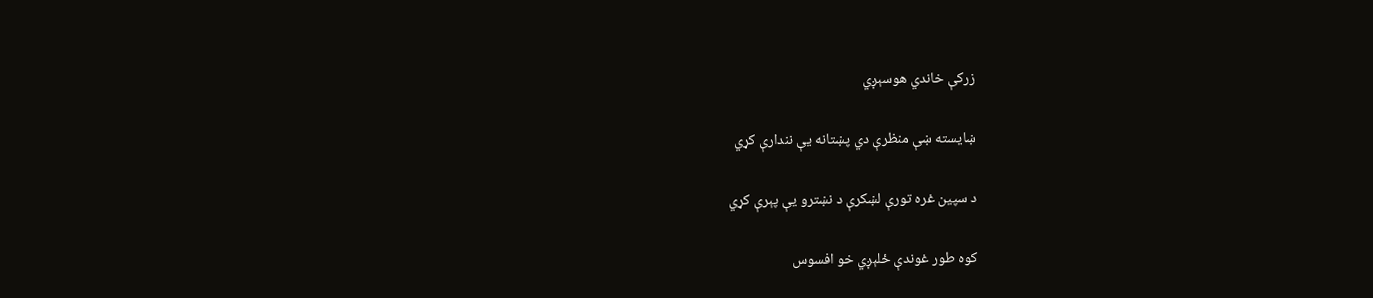زرکې خاندي هوسېږي

ښايسته ښې منظرې دي پښتانه يې نندارې کړي

د سپين غره تورې لښکرې د نښترو يې پېرې کړي

کوه طور غوندې ځلېږي خو افسوس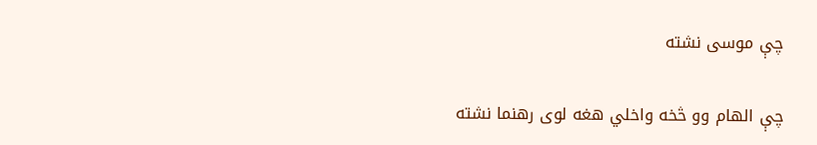چې موسی نشته

چې الهام وو څخه واخلي هغه لوی رهنما نشته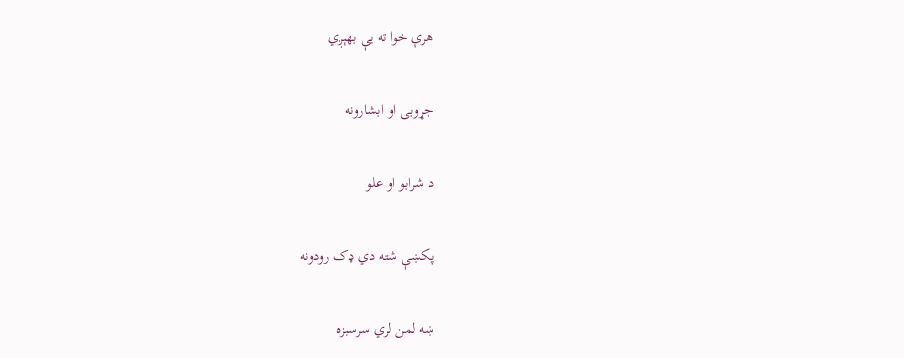هرې خوا ته يې بهېږي

جړوبی او ابشارونه

د شرابو او علو

پکښې شته دي ډک رودونه

ښه لمن لري سرسبزه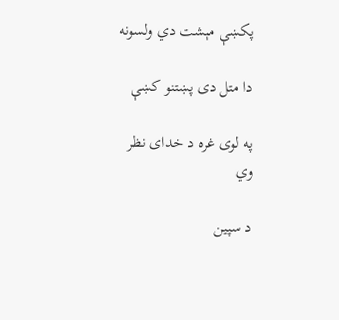پکښې مېشت دي ولسونه

دا متل دی پښتنو کښې

په لوی غره د خدای نظر وي

د سپين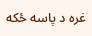غره د پاسه ځکه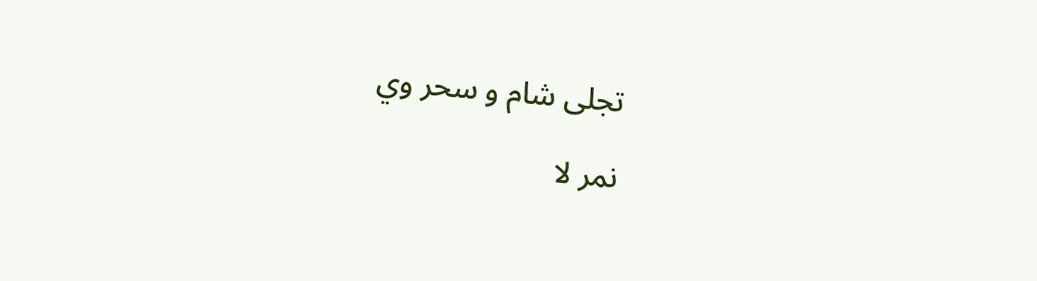تجلی شام و سحر وي

نمر لا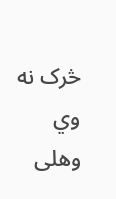څرک نه وي وهلی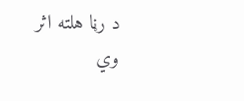د رڼا هلته اثر وي